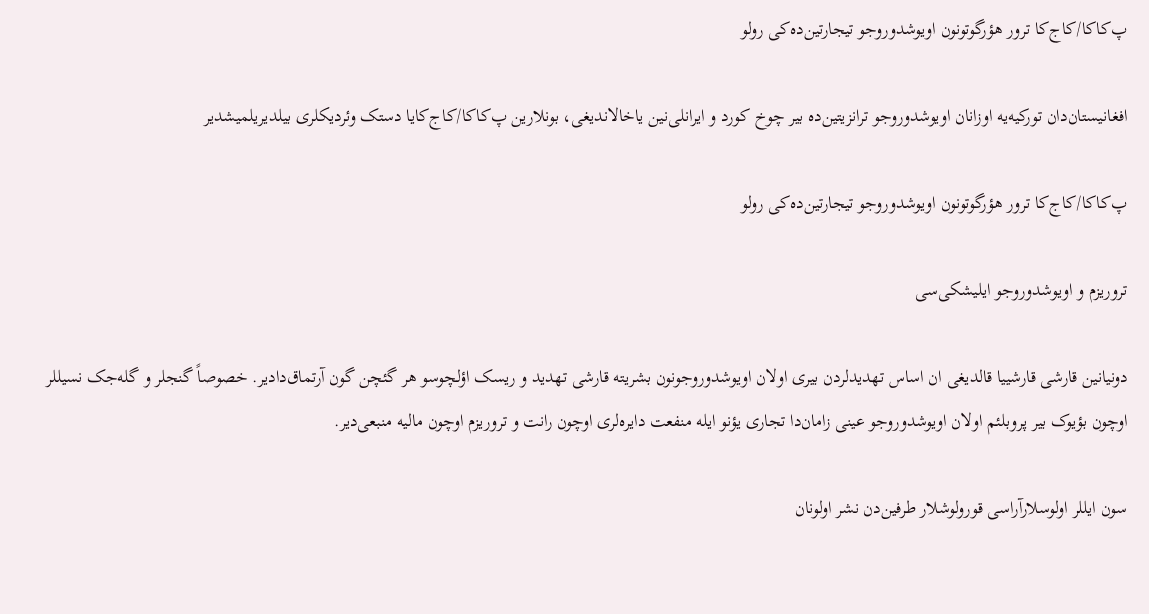پ‌کاکا/کاج‌کا ترور هؤرگوتونون اویوشدوروجو تیجارتین‌ده‌کی رولو

افغانیستان‌دان تورکیه‌یه اوزانان اویوشدوروجو ترانزیتین‌ده بیر چوخ کورد و ایرانلی‌نین یاخالاندیغی، بونلارین پ‌کاکا/کاج‌کایا دستک وئردیکلری بیلدیریلمیشدیر

پ‌کاکا/کاج‌کا ترور هؤرگوتونون اویوشدوروجو تیجارتین‌ده‌کی رولو

تروریزم و اویوشدوروجو ایلیشکی‌سی

دونیانین قارشی قارشییا قالدیغی ان اساس تهدیدلردن بیری اولان اویوشدوروجونون بشریته قارشی تهدید و ریسک اؤلچوسو هر گئچن گون آرتماق‌دادیر. خصوصاً گنجلر و گله‌جک نسیللر اوچون بؤیوک بیر پروبلئم اولان اویوشدوروجو عینی زامان‌دا تجاری یؤنو ایله منفعت دایره‌لری اوچون رانت و تروریزم اوچون مالیه منبعی‌دیر.

سون ایللر اولوسلارآراسی قورولوشلار طرفین‌دن نشر اولونان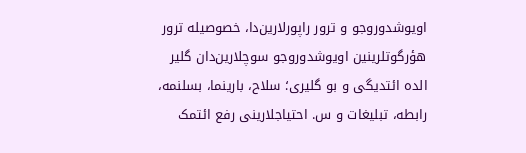اویوشدوروجو و ترور راپورلارین‌دا، خصوصیله ترور هؤرگوتلرینین اویوشدوروجو سوچلارین‌دان گلیر الده ائتدیگی و بو گلیری؛ سلاح، بارینما، بسلنمه، رابطه، تبلیغات و س. احتیاجلارینی رفع ائتمک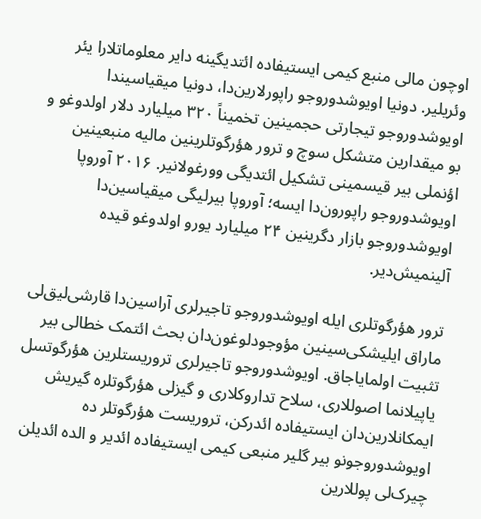اوچون مالی منبع کیمی ایستیفاده ائتدیگینه دایر معلوماتلارا یئر وئریلیر. دونیا اویوشدوروجو راپورلارین‌دا، دونیا میقیاسیندا اویوشدوروجو تیجارتی حجمینین تخمیناً ۳۲۰ میلیارد دلار اولدوغو و بو میقدارین متشکل سوچ و ترور هؤرگوتلرینین مالیه منبعینین اؤنملی بیر قیسمینی تشکیل ائتدیگی وورغولانیر. ۲۰۱۶ آوروپا اویوشدوروجو راپورون‌دا ایسه؛ آوروپا بیرلیگی میقیاسین‌دا اویوشدوروجو بازار دگرینین ۲۴ میلیارد یورو اولدوغو قیده آلینمیش‌دیر.

ترور هؤرگوتلری ایله اویوشدوروجو تاجیرلری آراسین‌دا قارشی‌لیق‌لی ماراق ایلیشکی‌سینین مؤوجودلوغون‌دان بحث ائتمک خطالی بیر تثبیت اولمایاجاق. اویوشدوروجو تاجیرلری تروریستلرین هؤرگوتسل یاپیلانما اصوللاری، سلاح تداروکلاری و گیزلی هؤرگوتلره گیریش ایمکانلارین‌دان ایستیفاده ائدرکن، تروریست هؤرگوتلر ده اویوشدوروجونو بیر گلیر منبعی کیمی ایستیفاده ائدیر و الده ائدیلن چیرک‌لی پوللارین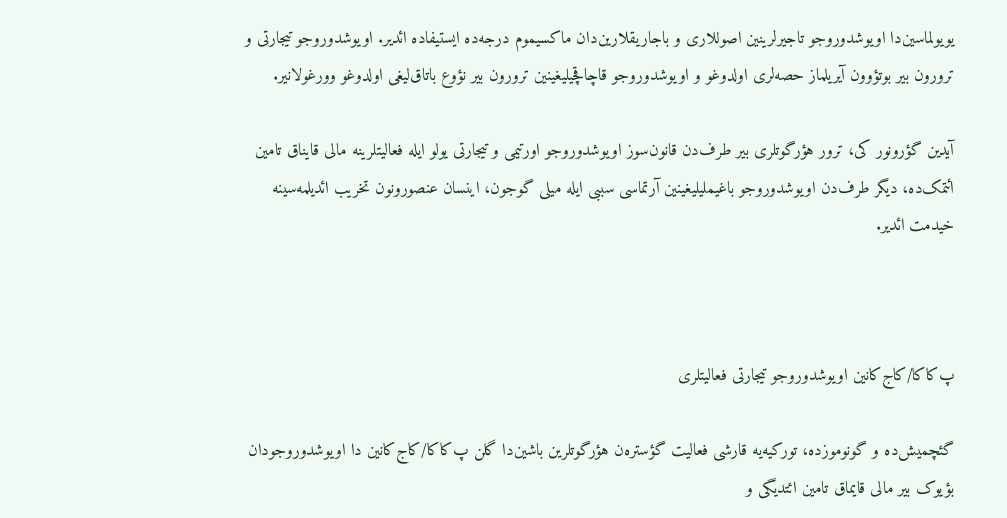یویولماسین‌دا اویوشدوروجو تاجیرلرینین اصوللاری و باجاریقلارین‌دان ماکسیموم درجه‌ده ایستیفاده ائدیر. اویوشدوروجو تیجارتی و ترورون بیر بوتؤوون آیریلماز حصه‌لری اولدوغو و اویوشدوروجو قاچاقچیلیغینین ترورون بیر نؤوع باتاق‌لیغی اولدوغو وورغولانیر.

آیدین گؤرونور کی، ترور هؤرگوتلری بیر طرف‌دن قانون‌سوز اویوشدوروجو اورتیمی و تیجارتی یولو ایله فعالیتلرینه مالی قایناق تامین ائتمک‌ده، دیگر طرف‌دن اویوشدوروجو باغیملیلیغینین آرتماسی سببی ایله میلی گوجون، اینسان عنصورونون تخریب ائدیلمه‌سینه خیدمت ائدیر.



پ‌کاکا/کاج‌کانین اویوشدوروجو تیجارتی فعالیتلری

گئچمیش‌ده و گونوموزده، تورکیه‌یه قارشی فعالیت گؤستره‌ن هؤرگوتلرین باشین‌دا گلن پ‌کاکا/کاج‌کانین دا اویوشدوروجو‌دان بؤیوک بیر مالی قایماق تامین ائتدیگی و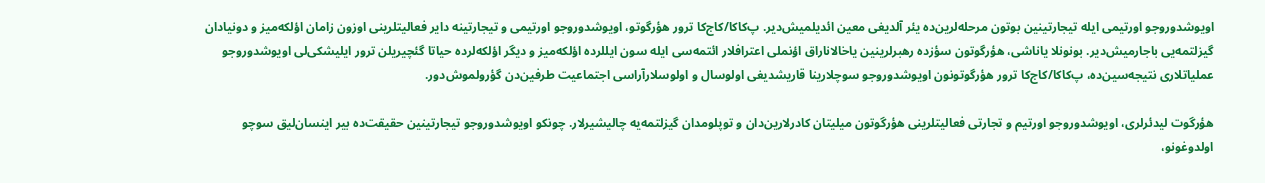اویوشدوروجو اورتیمی ایله تیجارتینین بوتون مرحله‌لرین‌ده یئر آلدیغی معین ائدیلمیش‌دیر. پ‌کاکا/کاج‌کا ترور هؤرگوتو، اویوشدوروجو اورتیمی و تیجارتینه دایر فعالیتلرینی اوزون زامان اؤلکه‌میز و دونیادان گیزلتمه‌یی باجارمیش‌دیر. بونونلا یاناشی، هؤرگوتون سؤزده رهبرلرینین یاخالاناراق اؤنملی اعترافلار ائتمه‌سی ایله سون ایللرده اؤلکه‌میز و دیگر اؤلکه‌لرده حیاتا گئچیریلن ترور ایلیشکی‌لی اویوشدوروجو عملیاتلاری نتیجه‌سین‌ده، پ‌کاکا/کاج‌کا ترور هؤرگوتونون اویوشدوروجو سوچلارینا قاریشدیغی اولوسال و اولوسلارآراسی اجتماعیت طرفین‌دن گؤرولموش‌دور.

هؤرگوت لیدئرلری، اویوشدوروجو اورتیم و تجارتی فعالیتلرینی هؤرگوتون میلیتان کادرلارین‌دان و توپلومدان گیزلتمه‌یه چالیشیرلار. چونکو اویوشدوروجو تیجارتینین حقیقت‌ده بیر اینسان‌لیق سوچو اولدوغونو،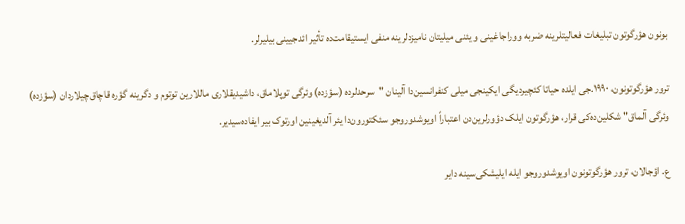بونون هؤرگوتون تبلیغات فعالیتلرینه ضربه ووراجاغینی و یئنی میلیتان نامیزدلرینه منفی ایستیقامت‌ده تأثیر ائدجیینی بیلیرلر.

ترور هؤرگوتونون، ۱۹۹۰.جی ایلده حیاتا کئچیردیگی ایکینجی میلی کنفرانسین‌دا آلینان "سرحدلرده (سؤزده) وئرگی توپلاماق، داشیدیقلاری ماللارین توتوم و دگرینه گؤره قاچاق‌چیلاردان (سؤزده) وئرگی آلماق" شکلین‌ده‌کی قرار، هؤرگوتون ایلک دؤورلرین‌دن اعتباراً اویوشدوروجو سئکتورون‌دا یئر آلدیغینین اورتوک بیر ایفاده‌سیدیر.

ع. اؤجالان، ترور هؤرگوتونون اویوشدوروجو ایله ایلیشکی‌سینه دایر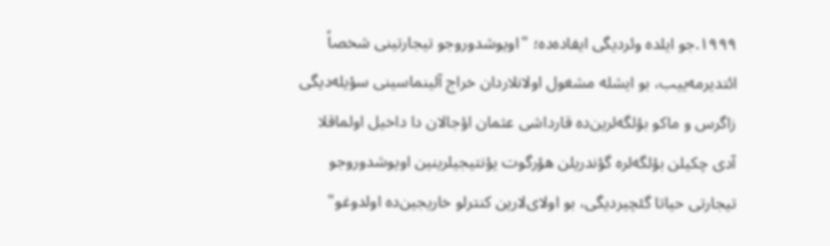۱۹۹۹.جو ایلده وئردیگی ایفاده‌ده؛ "اویوشدوروجو تیجارتینی شخصاً ائتدیرمه‌ییب، بو ایشله مشغول اولانلاردان خراج آلینماسینی سؤیله‌دیگی زاگرس و ماکو بؤلگه‌لرین‌ده قارداشی عثمان اؤجالان دا داخیل اولماقلا آدی چکیلن بؤلگه‌لره گؤندریلن هؤرگوت یؤنتیجیلرینین اویوشدوروجو تیجارتی حیاتا گئچیردیگی، بو اولای‌لارین کنترلو خاریجین‌ده اولدوغو"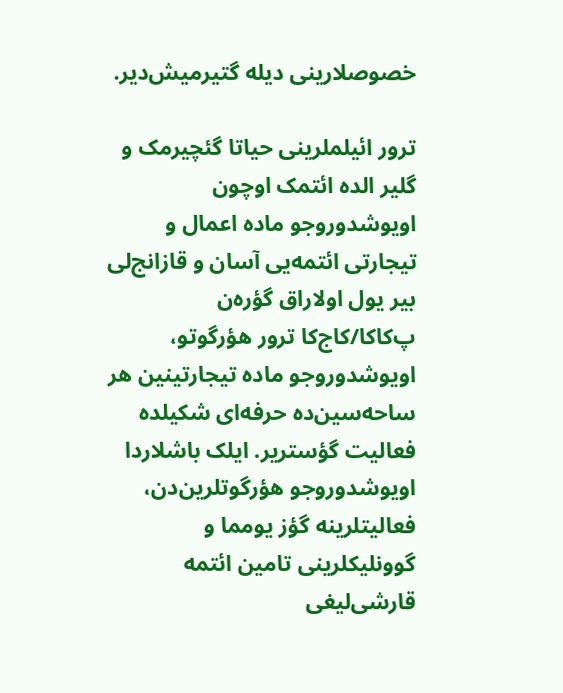خصوصلارینی دیله گتیرمیش‌دیر.

ترور ائیلملرینی حیاتا گئچیرمک و گلیر الده ائتمک اوچون اویوشدوروجو ماده اعمال و تیجارتی ائتمه‌یی آسان و قازانج‌لی بیر یول اولاراق گؤره‌ن پ‌کاکا/کاج‌کا ترور هؤرگوتو، اویوشدوروجو ماده تیجارتینین هر ساحه‌سین‌ده حرفه‌ای شکیلده فعالیت گؤستریر. ایلک باشلاردا اویوشدوروجو هؤرگوتلرین‌دن، فعالیتلرینه گؤز یومما و گوونلیکلرینی تامین ائتمه قارشی‌لیغی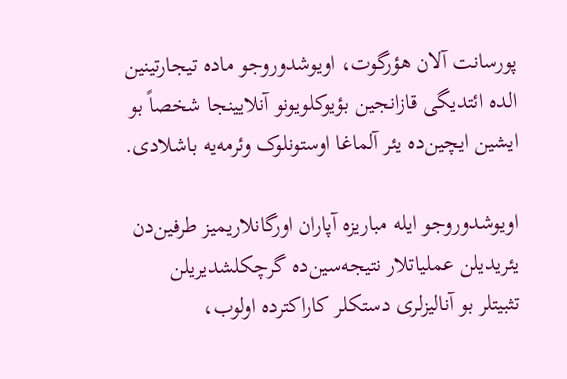پورسانت آلان هؤرگوت، اویوشدوروجو ماده تیجارتینین الده ائتدیگی قازانجین بؤیوکلویونو آنلایینجا شخصاً بو ایشین ایچین‌ده یئر آلماغا اوستونلوک وئرمه‌یه باشلادی.

اویوشدوروجو ایله مباریزه آپاران اورگانلاریمیز طرفین‌دن یئریدیلن عملیاتلار نتیجه‌سین‌ده گرچکلشدیریلن تثبیتلر بو آنالیزلری دستکلر کاراکترده اولوب،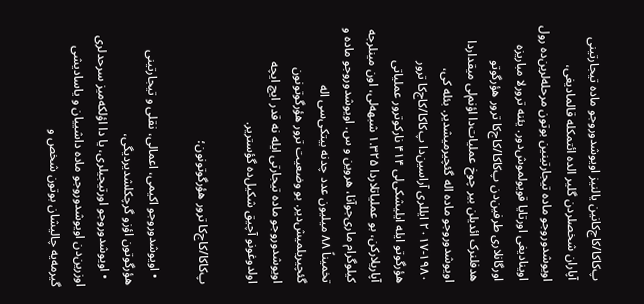پ‌کاکا/کاج‌کانین یالنیز اویوشدوروجو ماده تیجارتینی آپاران شخصلردن گلیر الده ائتمکله قالمادیغی، اویوشدوروجو ماده تیجارتینین بوتون مرحله‌لرین‌ده رول اوینادیغی اورتایا قویولموش‌دور. یئنه ترورلا مباریزه اورگانلاری طرفین‌دن پ‌کاکا/کاج‌کا ترور هؤرگوتو هدفلنرک ائدیلن بیر چوخ عملیات‌دا اؤنم‌لی میقداردا اویوشدوروجو ماده اله گئچیرمیشدیر. بئله کی، ۱۹۸۰-۲۰۱۷ ایللری آراسین‌دا پ‌کاکا/کاج‌کا ترور هؤرگوتو ایله ایلیشکی‌لی ۴۱۴ نارکوترور عملیاتی آپاریلارکن، بو عملیاتلاردا ۱.۳۲۵ شبهه‌لی، اون مینلرجه کیلوگرام ماری‌جوآنا، هروین و س. اویوشدوروجو ماده و تخمیناً ۸۸ میلیون عدد چدنه بیتکی‌سی اله گئچیریلمیش‌دیر. بو وضعیت ترور هؤرگوتونون اویوشدوروجو ماده تیجارتی ایله نه قدر ایچ ایچه اولدوغونو آچیق شکیل‌ده گؤستریر.

پ‌کاکا/کاج‌کا ترور هؤرگوتونون؛

  • اویوشدوروجو اکیمی، اعمالی، نقلی و تیجارتینی هؤرگوتون اؤزو گرچکلشدیردیگی،
  • اویوشدوروجو اورتیجیلری، یا دا اؤلکه‌میز سرحدلری اوزرین‌دن اویوشدوروجو ماده داشییان و یاسادیشی گیرمه‌یه چالیشان بوتون شخص و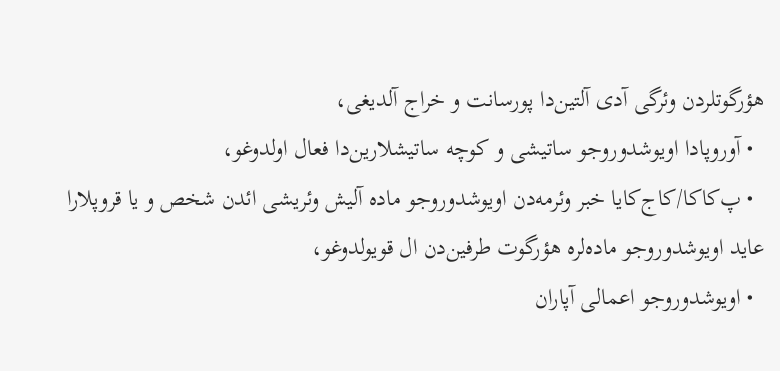هؤرگوتلردن وئرگی آدی آلتین‌دا پورسانت و خراج آلدیغی،
  • آوروپادا اویوشدوروجو ساتیشی و کوچه ساتیشلارین‌دا فعال اولدوغو،
  • پ‌کاکا/کاج‌کایا خبر وئرمه‌دن اویوشدوروجو ماده آلیش وئریشی ائد‌ن شخص و یا قروپلارا عاید اویوشدوروجو ماده‌لره هؤرگوت طرفین‌دن ال قویولدوغو،
  • اویوشدوروجو اعمالی آپاران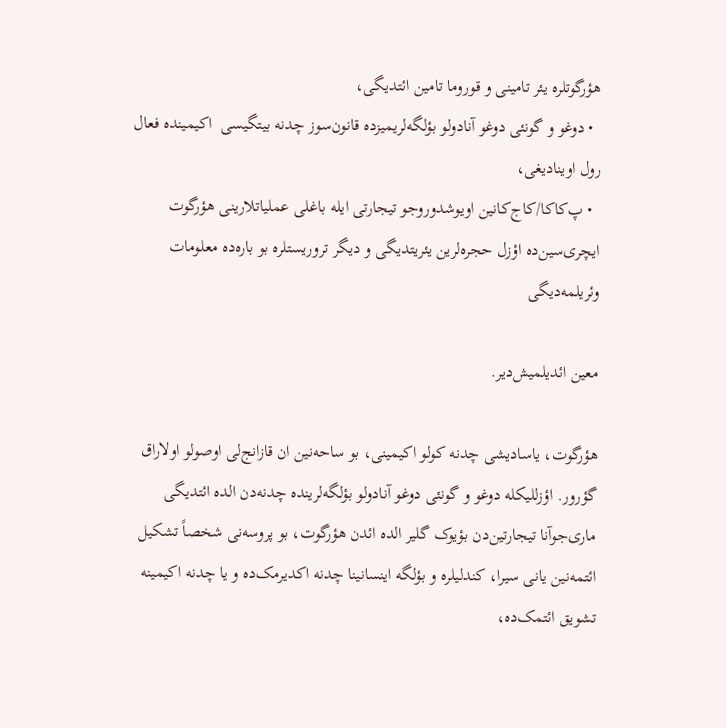هؤرگوتلره یئر تامینی و قوروما تامین ائتدیگی،
  • دوغو و گونئی دوغو آنادولو بؤلگه‌لریمیزده قانون‌سوز چدنه بیتگیسی  اکیمینده فعال رول اوینادیغی،
  • پ‌کاکا/کاج‌کانین اویوشدوروجو تیجارتی ایله باغلی عملیاتلارینی هؤرگوت ایچری‌سین‌ده اؤزل حجره‌لرین یئریتدیگی و دیگر تروریستلره بو باره‌ده معلومات وئریلمه‌دیگی

معین ائدیلمیش‌دیر.

هؤرگوت، یاسادیشی چدنه کولو اکیمینی، بو ساحه‌نین ان قازانج‌لی اوصولو اولاراق گؤرور. اؤزللیکله دوغو و گونئی دوغو آنادولو بؤلگه‌لرینده چدنه‌دن الده ائتدیگی ماری‌جوآنا تیجارتین‌دن بؤیوک گلیر الده ائد‌ن هؤرگوت، بو پروسه‌نی شخصاً تشکیل ائتمه‌نین یانی سیرا، کندلیلره و بؤلگه اینسانینا چدنه اکدیرمک‌ده و یا چدنه اکیمینه تشویق ائتمک‌ده،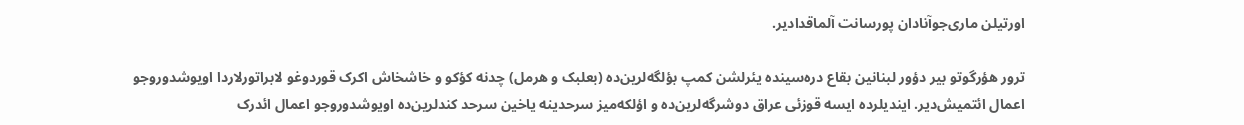اورتیلن ماری‌جوآنادان پورسانت آلماقدادیر.

ترور هؤرگوتو بیر دؤور لبنانین بقاع دره‌سینده یئرلشن کمپ بؤلگه‌لرین‌ده (بعلبک و هرمل) چدنه کؤکو و خاشخاش اکرک قوردوغو لابراتورلاردا اویوشدوروجو اعمال ائتمیش‌دیر. ایندیلرده ایسه قوزئی عراق دوشرگه‌لرین‌ده و اؤلکه‌میز سرحدینه یاخین سرحد کندلرین‌ده اویوشدوروجو اعمال ائد‌رک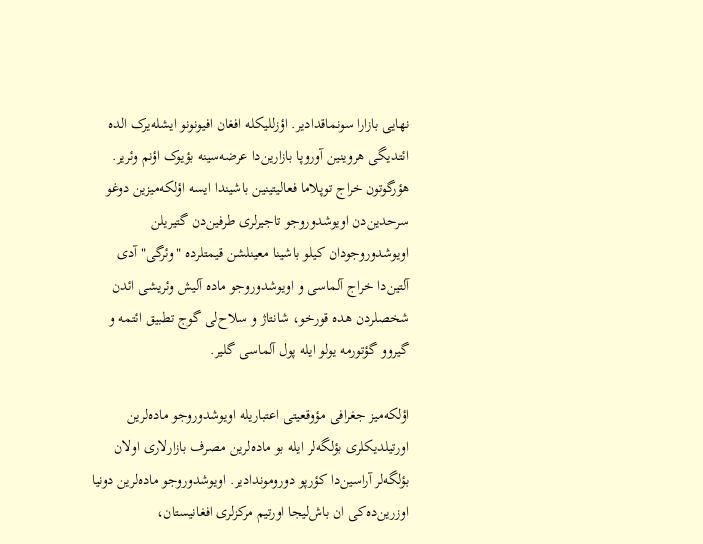نهایی بازارا سونماقدادیر. اؤزللیکله افغان افیونونو ایشله‌یرک الده ائتدیگی هروینین آوروپا بازارین‌دا عرضه‌سینه بؤیوک اؤنم وئریر. هؤرگوتون خراج توپلاما فعالیتینین باشیندا ایسه اؤلکه‌میزین دوغو سرحدین‌دن اویوشدوروجو تاجیرلری طرفین‌دن گتیریلن اویوشدوروجو‌دان کیلو باشینا معینلشن قیمتلرده "وئرگی" آدی آلتین‌دا خراج آلماسی و اویوشدوروجو ماده آلیش وئریشی ائد‌ن شخصلردن هده قورخو، شانتاژ و سلاح‌لی گوج تطبیق ائتمه و گیروو گؤتورمه یولو ایله پول آلماسی گلیر.

اؤلکه‌میز جغرافی مؤوقعیتی اعتباریله اویوشدوروجو ماده‌لرین اورتیلدیکلری بؤلگه‌لر ایله بو ماده‌لرین مصرف بازارلاری اولان بؤلگه‌لر آراسین‌دا کؤرپو دوروموندا‌دیر. اویوشدوروجو ماده‌لرین دونیا اوزرین‌ده‌کی ان باش‌لیجا اورتیم مرکزلری افغانیستان،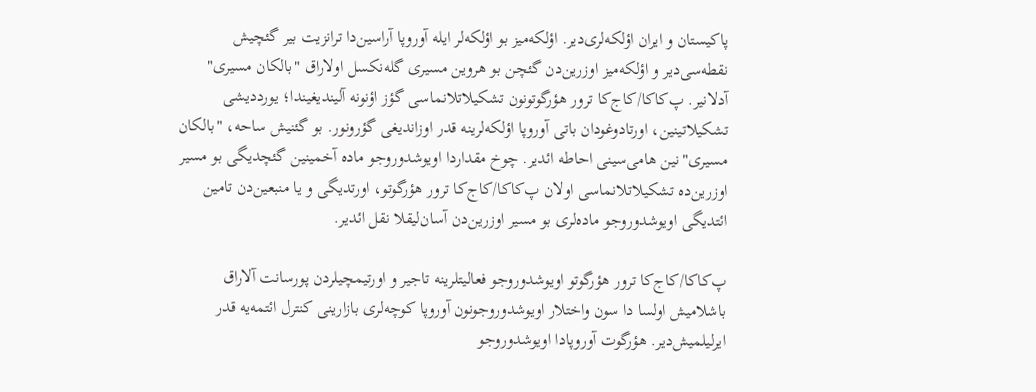پاکیستان و ایران اؤلکه‌لری‌دیر. اؤلکه‌میز بو اؤلکه‌لر ایله آوروپا آراسین‌دا ترانزیت بیر گئچیش نقطه‌سی‌دیر و اؤلکه‌میز اوزرین‌دن گئچن بو هروین مسیری گله‌نکسل اولاراق "بالکان مسیری" آدلانیر. پ‌کاکا/کاج‌کا ترور هؤرگوتونون تشکیلاتلانماسی گؤز اؤنونه آلیندیغیندا؛ یورددیشی تشکیلاتینین، اورتادوغودان باتی آوروپا اؤلکه‌لرینه قدر اوزاندیغی گؤرونور. بو گئنیش ساحه، "بالکان مسیری"نین هامی‌سینی احاطه ائدیر. چوخ مقداردا اویوشدوروجو ماده آخمینین گئچدیگی بو مسیر اوزرین‌ده تشکیلاتلانماسی اولان پ‌کاکا/کاج‌کا ترور هؤرگوتو، اورتدیگی و یا منبعین‌دن تامین ائتدیگی اویوشدوروجو ماده‌لری بو مسیر اوزرین‌دن آسان‌لیقلا نقل ائدیر.

پ‌کاکا/کاج‌کا ترور هؤرگوتو اویوشدوروجو فعالیتلرینه تاجیر و اورتیمچیلردن پورسانت آلاراق باشلامیش اولسا دا سون واختلار اویوشدوروجونون آوروپا کوچه‌لری بازارینی کنترل ائتمه‌یه قدر ایرلیلمیش‌دیر. هؤرگوت آوروپادا اویوشدوروجو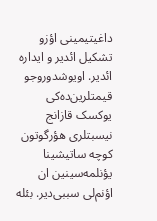داغیتیمینی اؤزو تشکیل ائدیر و ایداره ائدیر. اویوشدوروجو قیمتلرین‌ده‌کی یوکسک قازانج نیسبتلری هؤرگوتون کوچه ساتیشینا یؤنلمه‌سینین ان اؤنم‌لی سببی‌دیر. بئله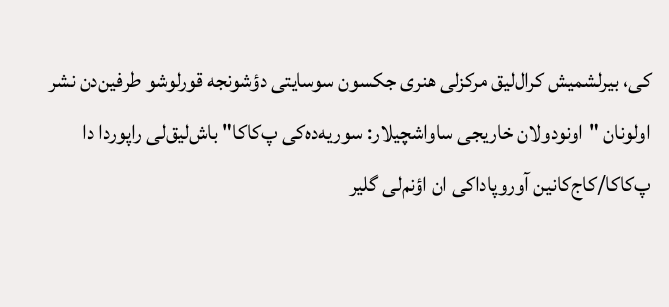کی، بیرلشمیش کرال‌لیق مرکزلی هنری جکسون سوسایتی دؤشونجه قورلوشو طرفین‌دن نشر اولونان "اونودولان خاریجی ساواشچیلار: سوریه‌ده‌کی پ‌کاکا" باش‌لیق‌لی راپور‌دا دا پ‌کاکا/کاج‌کانین آوروپاداکی ان اؤنم‌لی گلیر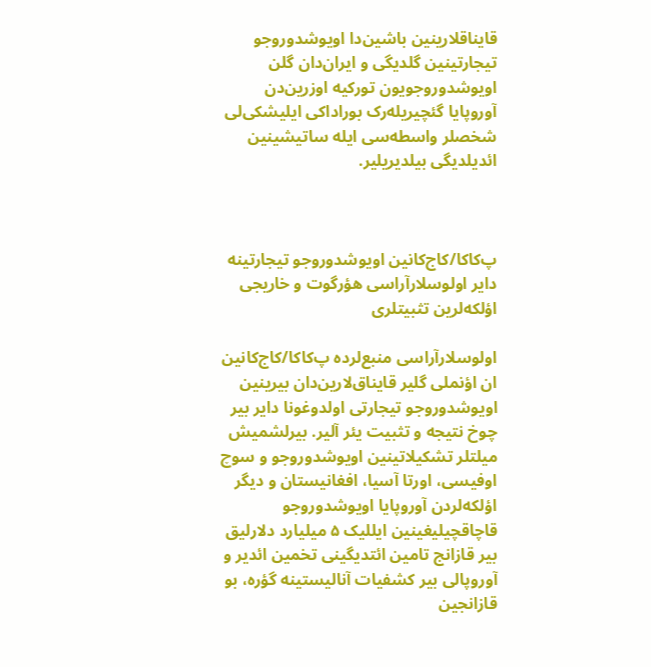قایناقلارینین باشین‌دا اویوشدوروجو تیجارتینین گلدیگی و ایران‌دان گلن اویوشدوروجویون تورکیه اوزرین‌دن آوروپایا گئچیریله‌رک بوراداکی ایلیشکی‌لی شخصلر واسطه‌سی ایله ساتیشینین ائدیلدیگی بیلدیریلیر.



پ‌کاکا/کاج‌کانین اویوشدوروجو تیجارتینه دایر اولوسلارآراسی هؤرگوت و خاریجی اؤلکه‌لرین تثبیتلری

اولوسلارآراسی منبع‌لرده پ‌کاکا/کاج‌کانین ان اؤنملی گلیر قایناق‌لارین‌دان بیرینین اویوشدوروجو تیجارتی اولدوغونا دایر بیر چوخ نتیجه و تثبیت یئر آلیر. بیرلشمیش میلتلر تشکیلاتینین اویوشدوروجو و سوچ اوفیسی، اورتا آسیا، افغانیستان و دیگر اؤلکه‌لردن آوروپایا اویوشدوروجو قاچاقچیلیغینین ایللیک ۵ میلیارد دلارلیق بیر قازانج تامین ائتدیگینی تخمین ائدیر و آوروپالی بیر کشفیات آنالیستینه گؤره، بو قازانجین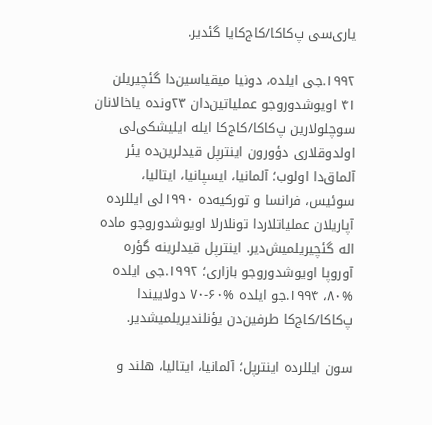یاری‌سی پ‌کاکا/کاج‌کایا گئدیر.

۱۹۹۲.جی ایلده، دونیا میقیاسین‌دا گئچیریلن ۴۱ اویوشدوروجو عملیاتین‌دان ۲۳ونده یاخالانان سوچلولارین پ‌کاکا/کاج‌کا ایله ایلیشکی‌لی اولدوقلاری دؤورون اینترپل قیدلرین‌ده یئر آلماق‌دا اولوب؛ آلمانیا، ایسپانیا، ایتالیا، سوئیس، فرانسا و تورکیه‌ده ۱۹۹۰لی ایللرده آپاریلان عملیاتلاردا تونلارلا اویوشدوروجو ماده اله گئچیریلمیش‌دیر. اینترپل قیدلرینه گؤره آوروپا اویوشدوروجو بازاری؛ ۱۹۹۲.جی ایلده %۸۰، ۱۹۹۴.جو ایلده %۶۰-۷۰ دولاییندا پ‌کاکا/کاج‌کا طرفین‌دن یؤنلندیریلمیشدیر.

سون ایللرده اینترپل؛ آلمانیا، ایتالیا، هلند و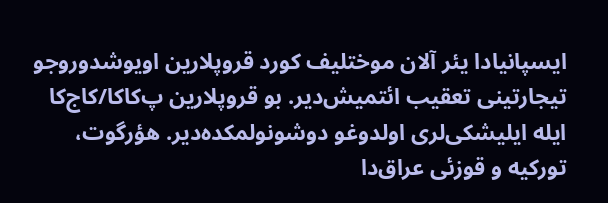ایسپانیادا یئر آلان موختلیف کورد قروپلارین اویوشدوروجو تیجارتینی تعقیب ائتمیش‌دیر. بو قروپلارین پ‌کاکا/کاج‌کا ایله ایلیشکی‌لری اولدوغو دوشونولمکده‌دیر. هؤرگوت، تورکیه و قوزئی عراق‌دا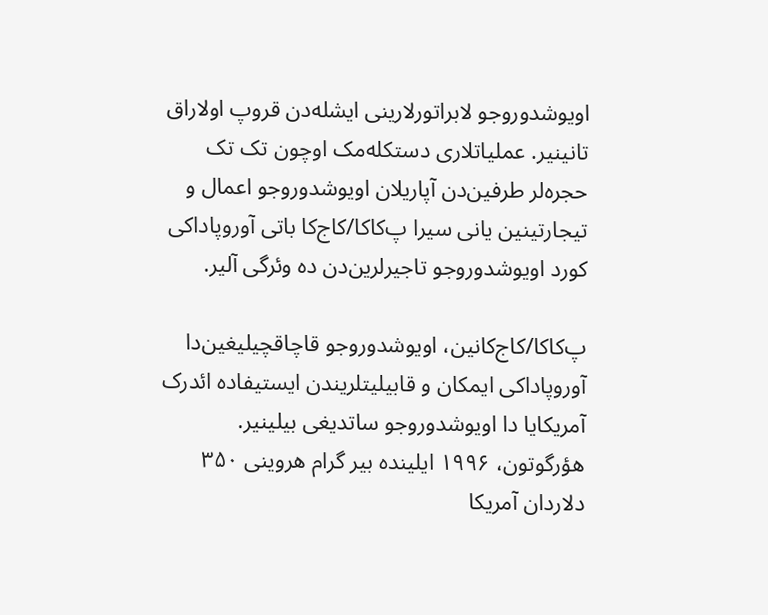اویوشدوروجو لابراتورلارینی ایشله‌د‌ن قروپ اولاراق تانینیر. عملیاتلاری دستکله‌مک اوچون تک تک حجره‌لر طرفین‌دن آپاریلان اویوشدوروجو اعمال و تیجارتینین یانی سیرا پ‌کاکا/کاج‌کا باتی آوروپاداکی کورد اویوشدوروجو تاجیرلرین‌دن ده وئرگی آلیر.

پ‌کاکا/کاج‌کانین، اویوشدوروجو قاچاقچیلیغین‌دا آوروپاداکی ایمکان و قابیلیتلریندن ایستیفاده ائد‌رک آمریکایا دا اویوشدوروجو ساتدیغی بیلینیر. هؤرگوتون، ۱۹۹۶ ایلینده بیر گرام هروینی ۳۵۰ دلاردان آمریکا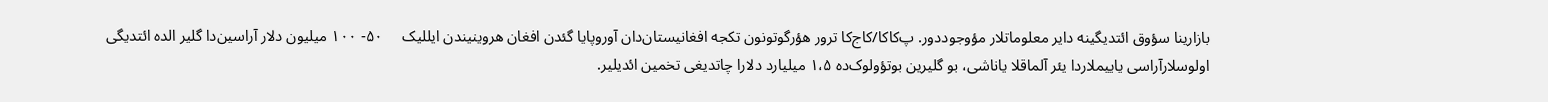بازارینا سؤوق ائتدیگینه دایر معلوماتلار مؤوجوددور. پ‌کاکا/کاج‌کا ترور هؤرگوتونون تکجه افغانیستان‌دان آوروپایا گئدن افغان هروینیندن ایللیک     ۵۰- ۱۰۰ میلیون دلار آراسین‌دا گلیر الده ائتدیگی اولوسلارآراسی یاییملاردا یئر آلماقلا یاناشی، بو گلیرین بوتؤولوک‌ده ۱،۵ میلیارد دلارا چاتدیغی تخمین ائدیلیر.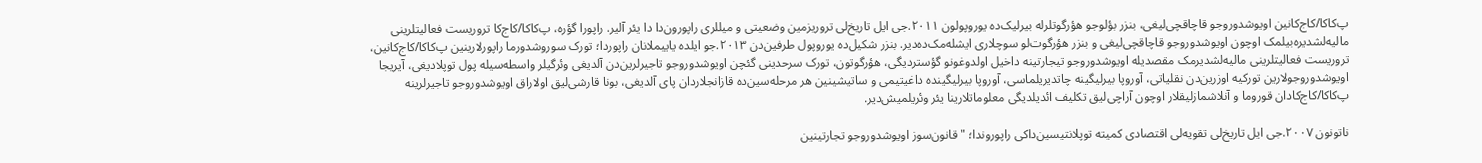پ‌کاکا/کاج‌کانین اویوشدوروجو قاچاقچی‌لیغی، بنزر بؤلوجو هؤرگوتلرله بیرلیک‌ده یوروپولون ۲۰۱۱.جی ایل تاریخ‌لی تروریزمین وضعیتی و میللری راپورون‌دا دا یئر آلیر. راپورا گؤره، پ‌کاکا/کاج‌کا تروریست فعالیتلرینی مالیه‌لشدیره‌بیلمک اوچون اویوشدوروجو قاچاقچی‌لیغی و بنزر هؤرگوت‌لو سوچلاری ایشله‌مک‌ده‌دیر. بنزر شکیل‌ده یوروپول طرفین‌دن ۲۰۱۳.جو ایلده یاییملانان راپوردا؛ تورک سوروشدورما راپورلارینین پ‌کاکا/کاج‌کانین، تروریست فعالیتلرینی مالیه‌لشدیرمک مقصدیله اویوشدوروجو تیجارتینه داخیل اولدوغونو گؤستردیگی، هؤرگوتون، تورک سرحدینی گئچن اویوشدوروجو تاجیرلرین‌دن آلدیغی وئرگیلر واسطه‌سیله پول توپلادیغی، آیریجا اویوشدوروجولارین تورکیه اوزرین‌دن نقلیاتی، آوروپا بیرلیگینه چاتدیریلماسی، آوروپا بیرلیگینده داغیتیمی و ساتیشینین هر مرحله‌سین‌ده قازانجلاردان پای آلدیغی، بونا قارشی‌لیق اولاراق اویوشدوروجو تاجیرلرینه پ‌کاکا/کاج‌کا‌دان قوروما و آنلاشمازلیقلار اوچون آراچی‌لیق تکلیف ائدیلدیگی معلوماتلارینا یئر وئریلمیش‌دیر.

ناتونون ۲۰۰۷.جی ایل تاریخ‌لی تقویه‌لی اقتصادی کمیته توپلانتیسین‌داکی راپوروندا؛ "قانون‌سوز اویوشدوروجو تجارتینین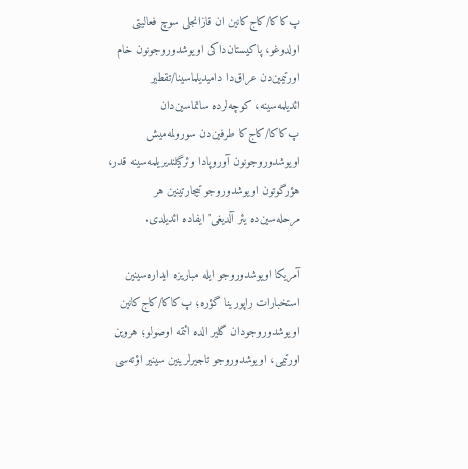پ‌کاکا/کاج‌کانین ان قازانجلی سوچ فعالیتی اولدوغو، پاکیستان‌داکی اویوشدوروجونون خام اورتیمین‌دن عراق‌دا دامیدیلماسینا/تقطیر ائدیلمه‌سینه، کوچه‌لرده ساتماسین‌دان پ‌کاکا/کاج‌کا طرفین‌دن سورولمه‌میش اویوشدوروجونون آوروپادا وئرگیلندیریلمه‌سینه قدر، هؤرگوتون اویوشدوروجو تیجارتینین هر مرحله‌سین‌ده یئر آلدیغی" ایفاده ائدیلدی.

آمریکا اویوشدوروجو ایله مباریزه ایداره‌سینین استخبارات راپورینا گؤره؛ پ‌کاکا/کاج‌کانین اویوشدوروجو‌دان گلیر الده ائتمه اوصولو؛ هروین اورتیمی، اویوشدوروجو تاجیرلرینین سینیر اؤته‌سی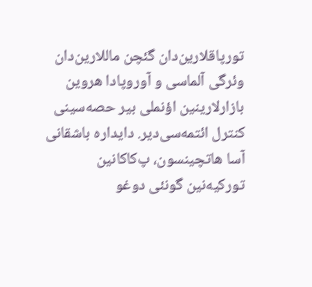تورپاقلارین‌دان گئچن ماللارین‌دان وئرگی آلماسی و آوروپادا هروین بازارلارینین اؤنملی بیر حصه‌سینی کنترل ائتمه‌سی‌دیر. دایداره باشقانی آسا هاتچینسون، پ‌کاکانین تورکیه‌نین گونئی دوغو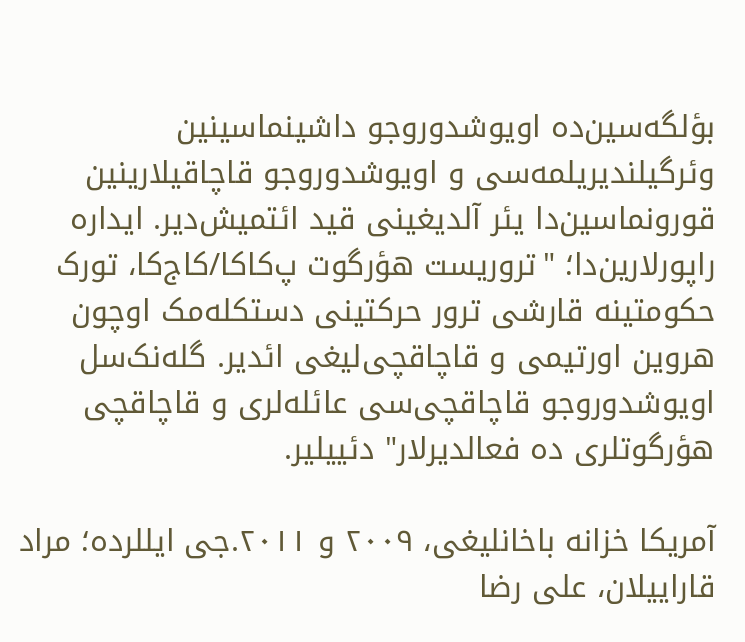بؤلگه‌سین‌ده اویوشدوروجو داشینماسینین وئرگیلندیریلمه‌سی و اویوشدوروجو قاچاقیلارینین قورونماسین‌دا یئر آلدیغینی قید ائتمیش‌دیر. ایداره راپورلارین‌دا؛ "تروریست هؤرگوت پ‌کاکا/کاج‌کا، تورک حکومتینه قارشی ترور حرکتینی دستکله‌مک اوچون هروین اورتیمی و قاچاقچی‌لیغی ائدیر. گله‌نک‌سل اویوشدوروجو قاچاقچی‌سی عائله‌لری و قاچاقچی هؤرگوتلری ده فعالدیرلار" دئییلیر.

آمریکا خزانه باخانلیغی، ۲۰۰۹ و ۲۰۱۱.جی ایللرده؛ مراد قاراییلان، علی رضا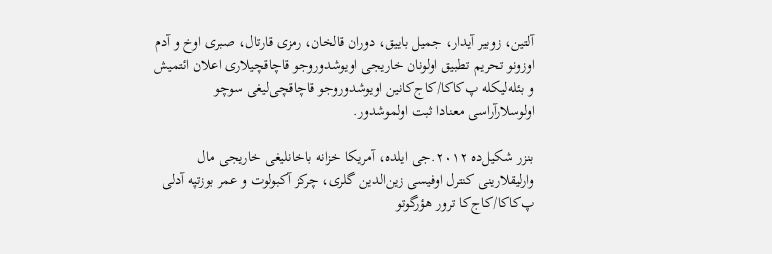آلتین، زوبیر آیدار، جمیل باییق، دوران قالخان، رمزی قارتال، صبری اوخ و آد‌م اوزونو تحریم تطبیق اولونان خاریجی اویوشدوروجو قاچاقچیلاری اعلان ائتمیش و بئله‌لیکله پ‌کاکا/کاج‌کانین اویوشدوروجو قاچاقچی‌لیغی سوچو اولوسلارآراسی معنادا ثبت اولموشدور.

بنزر شکیل‌ده ۲۰۱۲.جی ایلده، آمریکا خزانه باخانلیغی خاریجی مال وارلیقلارینی کنترل اوفیسی زین‌الدین گلری، چرکز آکبولوت و عمر بوزتپه آدلی پ‌کاکا/کاج‌کا ترور هؤرگوتو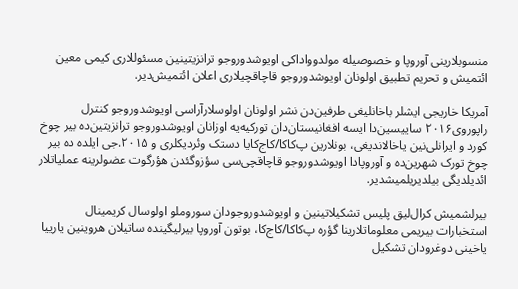منسوبلارینی آوروپا و خصوصیله مولدوواداکی اویوشدوروجو ترانزیتینین مسئوللاری کیمی معین ائتمیش و تحریم تطبیق اولونان اویوشدوروجو قاچاقچیلاری اعلان ائتمیش‌دیر.

آمریکا خاریجی ایشلر باخانلیغی طرفین‌دن نشر اولونان اولوسلارآراسی اویوشدوروجو کنترل راپوروی۲۰۱۶ ساییسین‌دا ایسه افغانیستان‌دان تورکیه‌یه اوزانان اویوشدوروجو ترانزیتین‌ده بیر چوخ کورد و ایرانلی‌نین یاخالاندیغی، بونلارین پ‌کاکا/کاج‌کایا دستک وئردیکلری و ۲۰۱۵.جی ایلده ده بیر چوخ تورک شهرین‌ده و آوروپادا اویوشدوروجو قاچاقچی‌‌سی سؤزوگئدن هؤرگوت عضولرینه عملیاتلار ائدیلدیگی بیلدیریلمیشدیر.

بیرلشمیش کرال‌لیق پلیس تشکیلاتینین و اویوشدوروجو‌دان سوروملو اولوسال کریمینال استخبارات بیریمی معلوماتلارینا گؤره پ‌کاکا/کاج‌کا، بوتون آوروپا بیرلیگینده ساتیلان هروینین یارییا یاخینی دوغرودان تشکیل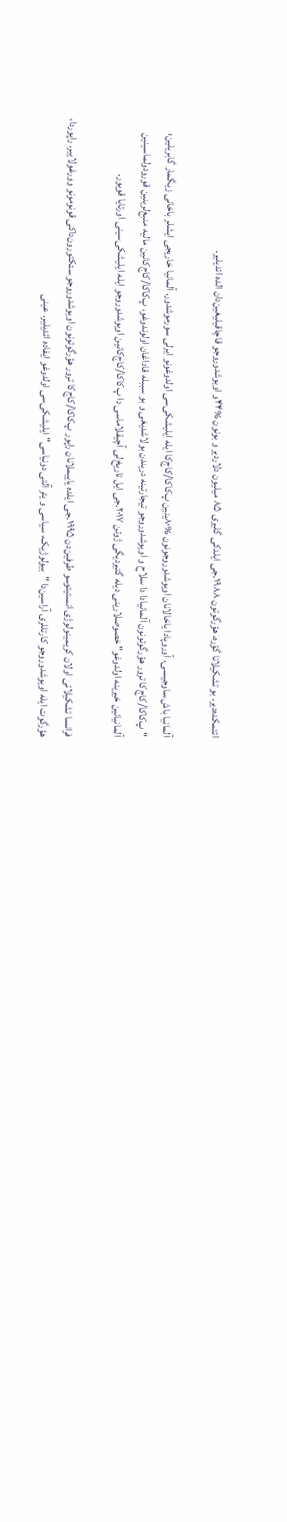ائتمکده‌دیر. بو تشکیلاتا گؤره، هؤرگوتون ۱۹۸۸.جی ایلدکی گلیری ۸۵ میلیون دلاردیر و بونون %۴۴و اویوشدوروجو قاچاقیلیغین‌دان الده ائدیلیر.

آلمانیا باش ساوجیسی، آوروپادا یاخالانان اویوشدوروجونون %۸۰ینین پ‌کاکا/کاج‌کا ایله ایلیشکی‌سی اولدوغونو ایر‌لی سورموشدور. آلمانیا خاریجی ایشلر باخانی زیگمار گابریلین؛ "پ‌کاکا/کاج‌کا ترور هؤرگوتونون آلمانیادا دا سلاح و اویوشدوروجو تیجارتینه دریندن بولاشدیغی و بو سببله قاداغان اولوندوغو، پ‌کاکا/کاج‌کانین مالیه منبع‌لرینین قورودولماسینین آلمانیانین خیرینه اولدوغو" خصوصلارینی دیله گتیردیگی ژوئن ۲۰۱۷.جی ایل تاریخ‌لی آچیقلاماسی دا پ‌کاکا/کاج‌کانین اویوشدوروجو ایله ایلیشکی‌سینی اورتایا قویور.

فرانسا تشکیلاتی اولان کریمینولوژی انستیتوسو طرفین‌دن ۱۹۹۵.جی ایلده یاییملانان راپور پ‌کاکا/کاج‌کا ترور هؤرگوتونون اویوشدوروجو سئکتورون‌داکی قونومونو وورغولاییر. راپور‌دا، هؤرگوت ایله اویوشدوروجو کارتللری آراسین‌دا "بیولوژیک، سیاسی و یئر آلتی دونیاسی" ایلیشکی‌سی اولدوغو ایفاده ائدیلیر. عینی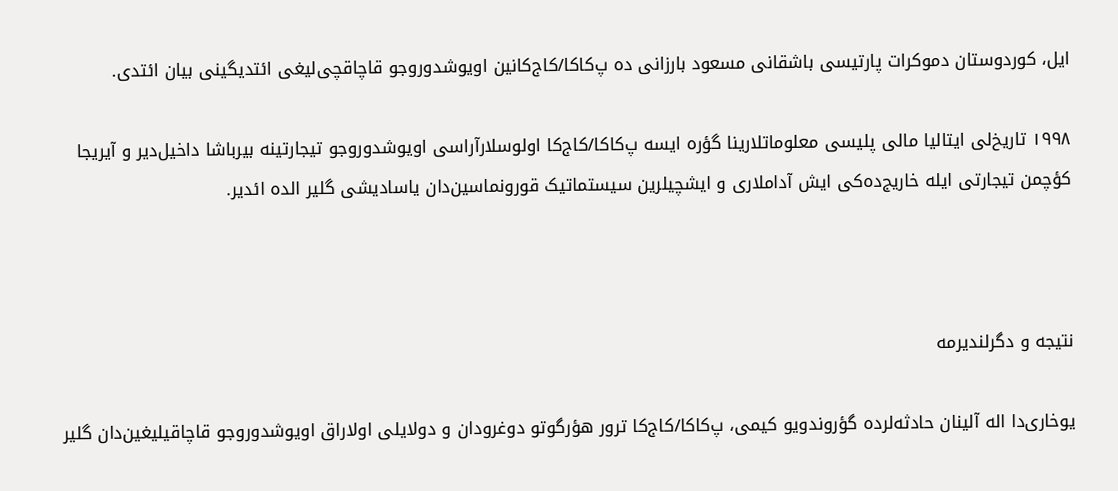ایل، کوردوستان دموکرات پارتیسی باشقانی مسعود بارزانی ده پ‌کاکا/کاج‌کانین اویوشدوروجو قاچاقچی‌لیغی ائتدیگینی بیان ائتدی.

۱۹۹۸ تاریخ‌لی ایتالیا مالی پلیسی معلوماتلارینا گؤره ایسه پ‌کاکا/کاج‌کا اولوسلارآراسی اویوشدوروجو تیجارتینه بیرباشا داخیل‌دیر و آیریجا کؤچمن تیجارتی ایله خاریج‌ده‌کی ایش آداملاری و ایشچیلرین سیستماتیک قورونماسین‌دان یاسادیشی گلیر الده ائدیر.



نتیجه و دگرلندیرمه

یوخاری‌دا اله آلینان حادثه‌لرده گؤروندویو کیمی، پ‌کاکا/کاج‌کا ترور هؤرگوتو دوغرودان و دولایلی اولاراق اویوشدوروجو قاچاقیلیغین‌دان گلیر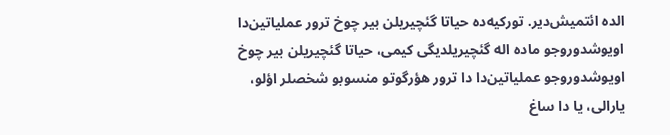الده ائتمیش‌دیر. تورکیه‌ده حیاتا گئچیریلن بیر چوخ ترور عملیاتین‌دا اویوشدوروجو ماده اله گئچیریلدیگی کیمی، حیاتا گئچیریلن بیر چوخ اویوشدوروجو عملیاتین‌دا دا ترور هؤرگوتو منسوبو شخصلر اؤلو، یارالی، یا دا ساغ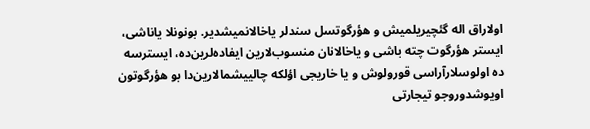اولاراق اله گئچیریلمیش و هؤرگوتسل سندلر یاخالانمیشدیر. بونونلا یاناشی، ایستر هؤرگوت چته باشی و یاخالانان منسوب‌لارین ایفاده‌لرین‌ده، ایسترسه ده اولوسلارآراسی قورولوش و یا خاریجی اؤلکه چالییشمالارین‌دا بو هؤرگوتون اویوشدوروجو تیجارتی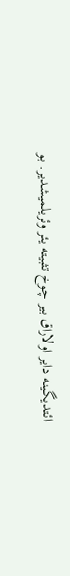ائتدیگینه دایر اولاراق بیر چوخ تثبیته یئر وئریلمیشدیر. بو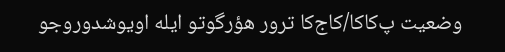وضعیت پ‌کاکا/کاج‌کا ترور هؤرگوتو ایله اویوشدوروجو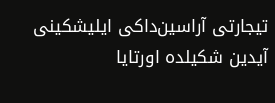تیجارتی آراسین‌داکی ایلیشکینی آیدین شکیلده اورتایا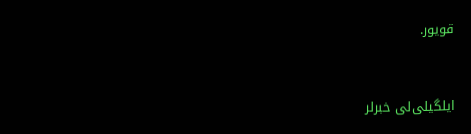قویور.



ایلگیلی‌لی خبرلر